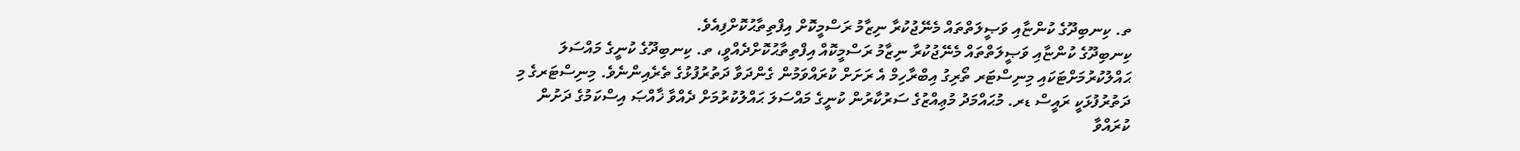ތ. ކިނބިދޫގެ ކުންޏާއި ވަޞީލަތްތައް މެނޭޖުކުރާ ނިޒާމު ރަސްމީކޮށް އިފްތިތާޙުކޮށްފިއެވެ.
ކިނބިދޫގެ ކުންޏާއި ވަޞީލަތްތައް މެނޭޖުކުރާ ނިޒާމު ރަސްމީކޮއް އިފްތިތާޙުކޮށްދެއްވީ، ތ. ކިނބިދޫގެ ކުނީގެ މައްސަލަ ޙައްލުކުރުމަށްޓަކައި މިނިސްޓަރ ތޯރިގު އިބްރާހިމް އެ ރަށަށް ކުރައްވަމުން ގެންދަވާ ދަތުރުފުޅުގެ ތެރެއިންނެވެ. މިނިސްޓަރގެ މި ދަތުރުފުޅަކީ ރައީސް ޑރ. މުޙައްމަދު މުޢިއްޒުގެ ސަރުކާރުން ކުނީގެ މައްސަލަ ޙައްލުކުރުމަށް ދެއްވާ ޚާއްޞަ އިސްކަމުގެ ދަށުން ކުރައްވާ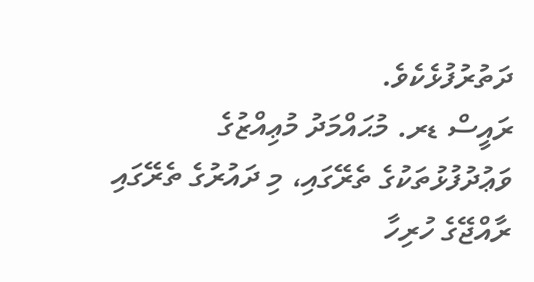ދަތުރުފުޅެކެވެ.
ރައީސް ޑރ. މުޙައްމަދު މުޢިއްޒުގެ ވަޢުދުފުޅުތަކުގެ ތެރޭގައި، މި ދައުރުގެ ތެރޭގައި ރާއްޖޭގެ ހުރިހާ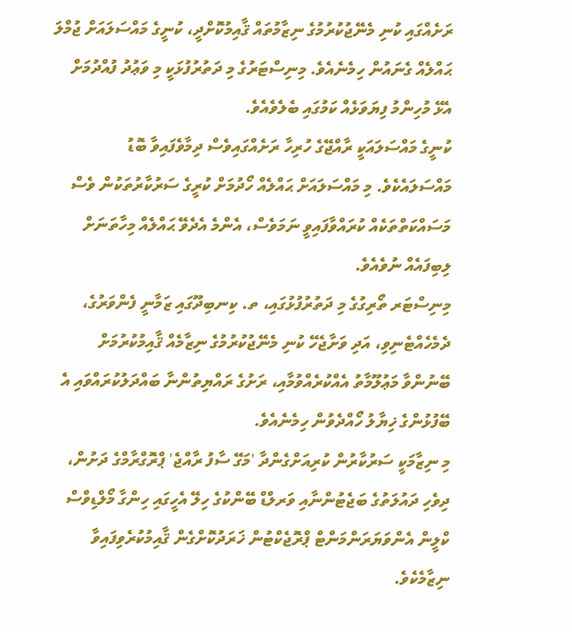ރަށެއްގައި ކުނި މެނޭޖުކުރުމުގެ ނިޒާމުތައް ޤާއިމުކޮށްދީ، ކުނީގެ މައްސަލައަށް ޖުމްލަ ޙައްލެއް ގެނައުން ހިމެނެއެވެ. މިނިސްޓަރުގެ މި ދަތުރުފުޅަކީ މި ވަޢުދު ފުއްދުމަށް އެޅޭ މުހިންމު ފިޔަވަޅެއް ކަމުގައި ބެލެވެއެވެ.
ކުނީގެ މައްސަލައަކީ ރާއްޖޭގެ ހުރިހާ ރަށެއްގައިވެސް ދިމާވެފައިވާ ބޮޑު މައްސަލައެކެވެ. މި މައްސަލައަށް ޙައްލެއް ހޯދުމަށް ކުރީގެ ސަރުކާރުތަކުން ވެސް މަސައްކަތްތަކެއް ކުރައްވާފައިވީ ނަމަވެސް، އެންމެ އެދެވޭ ޙައްލެއް މިހާތަނަށް ލިބިފައެއް ނުވެއެވެ.
މިނިސްޓަރ ތޯރިގުގެ މި ދަތުރުފުޅުގައި، ތ. ކިނބިދޫގައި ޒަމާނީ ފެންވަރުގެ، ދެމެހެއްޓެނިވި، އަދި ވަށާޖެހޭ ކުނި މެނޭޖުކުރުމުގެ ނިޒާމެއް ޤާއިމުކުރުމަށް ބޭނުންވާ މަޢުލޫމާތު އެއްކުރެއްވުމާއި، ރަށުގެ ރައްޔިތުންނާ ބައްދަލުކުރައްވައި އެ ބޭފުޅުންގެ ޚިޔާލު ހޯއްދެވުން ހިމެނެއެވެ.
މި ނިޒާމަކީ ސަރުކާރުން ކުރިއަށްގެންދާ 'މަގޭ ސާފު ރާއްޖެ' ޕްރޮގްރާމްގެ ދަށުން، ދިވެހި ދައުލަތުގެ ބަޖެޓުންނާއި ވަރލްޑް ބޭންކުގެ ހިލޭ އެހީގައި ހިންގާ މޯލްޑިވްސް ކްލީން އެންވަޔަރަންމަންޓް ޕްރޮޖެކްޓުން ޚަރަދުކޮށްގެން ޤާއިމުކުރެވިފައިވާ ނިޒާމެކެވެ.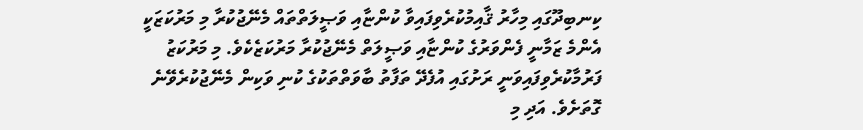ކިނބިދޫގައި މިހާރު ޤާއިމުކުރެވިފައިވާ ކުންޏާއި ވަޞީލަތްތައް މެނޭޖުކުރާ މި މަރުކަޒަކީ އެންމެ ޒަމާނީ ފެންވަރުގެ ކުންޏާއި ވަޞީލަތް މެނޭޖުކުރާ މަރުކަޒެކެވެ. މި މަރުކަޒު ފަރުމާކުރެވިފައިވަނީ ރަށުގައި އުފެދޭ ތަފާތު ބާވަތްތަކުގެ ކުނި ވަކިން މެނޭޖުކުރެވޭނެ ގޮތަށެވެ. އަދި މި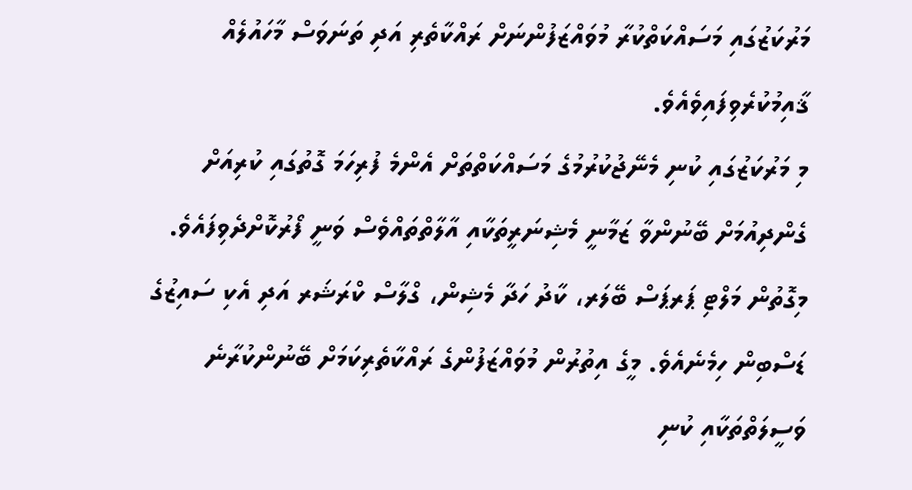މަރުކަޒުގައި މަސައްކަތްކުރާ މުވައްޒަފުންނަށް ރައްކާތެރި އަދި ތަނަވަސް މާހައުލެއް ޤާއިމުކުރެވިފައިވެއެވެ.
މި މަރުކަޒުގައި ކުނި މެނޭޖުކުރުމުގެ މަސައްކަތްތަށް އެންމެ ފުރިހަމަ ގޮތުގައި ކުރިއަށް ގެންދިއުމަށް ބޭނުންވާ ޒަމާނީ މެޝިނަރީތަކާއި އާލާތްތައްވެސް ވަނީ ފޯރުކޮށްދެވިފައެވެ. މިގޮތުން މަލްޓި ޕަރޕަސް ބޭލަރ، ކާދު ހަދާ މެޝިން، ގްލާސް ކްރަޝަރ އަދި އެކި ސައިޒުގެ ޑަސްބިން ހިމެނެއެވެ. މީގެ އިތުރުން މުވައްޒަފުންގެ ރައްކާތެރިކަމަށް ބޭނުންކުރާނެ ވަސީލަތްތަކާއި ކުނި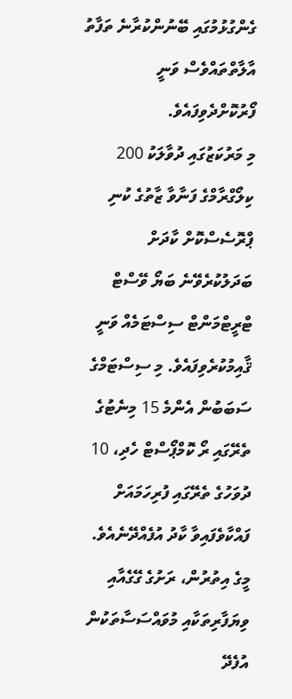ގެންގުޅުމުގައި ބޭނުންކުރާނެ ތަފާތު އާލާތްތައްވެސް ވަނީ ފޯރުކޮށްދެވިފައެވެ.
މި މަރުކަޒުގައި ދުވާލަކު 200 ކިލޯގްރާމްގެ ފަނާވާ ޒާތުގެ ކުނި ޕްރޮސެސްކޮށް ކާދަށް ބަދަލުކުރެވޭނެ ބަޔޯ ވޭސްޓް ޓްރީޓްމަންޓް ސިސްޓަމެއް ވަނީ ޤާއިމުކުރެވިފައެވެ. މި ސިސްޓަމްގެ ސަބަބުން އެންމެ 15 މިނެޓުގެ ތެރޭގައި ރޯ ކޮމްޕޯސްޓް ހެދި، 10 ދުވަހުގެ ތެރޭގައި ފުރިހަމައަށް ފައްކާވެފައިވާ ކާދު އުފެއްދޭނެއެވެ.
މީގެ އިތުރުން، ރަށުގެ ގޭގެއާއި ވިޔަފާރިތަކާއި މުވައްސަސާތަކުން އުފެދޭ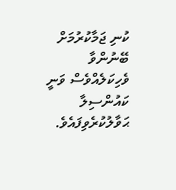ކުނި ޖަމާކުރުމަށް ބޭނުންވާ ވެހިކަލެއްވެސް ވަނީ ކައުންސިލާ ޙަވާލުކުރެވިފައެވެ.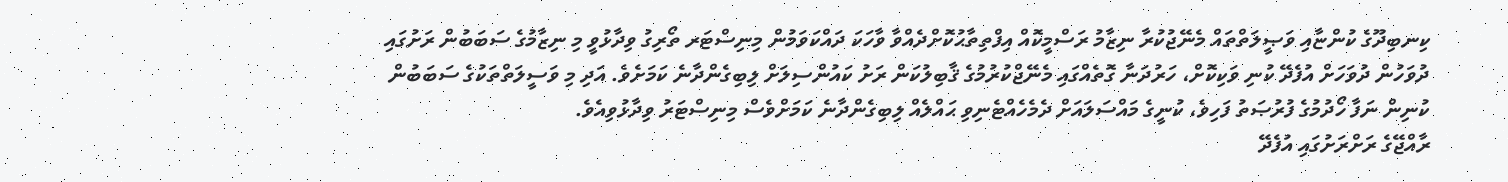ކިނބިދޫގެ ކުންޏާއި ވަޞީލަތްތައް މެނޭޖުކުރާ ނިޒާމު ރަސްމީކޮއް އިފްތިތާޙުކޮށްދެއްވާ ވާހަކަ ދައްކަވަމުން މިނިސްޓަރ ތޯރިގު ވިދާޅުވީ މި ނިޒާމުގެ ސަބަބުން ރަށުގައި ދުވަހުން ދުވަހަށް އުފެދޭ ކުނި ވަކިކޮށް، ހަރުދަނާ ގޮތެއްގައި މެނޭޖްކުރުމުގެ ޤާބިލުކަން ރަށު ކައުންސިލަށް ލިބިގެންދާނެ ކަމަށެވެ. އަދި މި ވަސީލަތްތަކުގެ ސަބަބުން ކުނިން ނަފާ ހޯދުމުގެ ފުރުޞަތު ފަހިވެ، ކުނީގެ މައްސަލައަށް ދެމެހެއްޓެނިވި ޙައްލެއް ލިބިގެންދާނެ ކަމަށްވެސް މިނިސްޓަރު ވިދާޅުވިއެވެ.
ރާއްޖޭގެ ރަށްރަށުގައި އުފެދޭ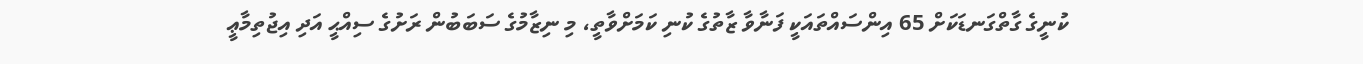ކުނީގެ ގާތްގަނޑަކަށް 65 އިންސައްތައަކީ ފަނާވާ ޒާތުގެ ކުނި ކަމަށްވާތީ، މި ނިޒާމުގެ ސަބަބުން ރަށުގެ ސިއްޙީ އަދި އިޖުތިމާޢީ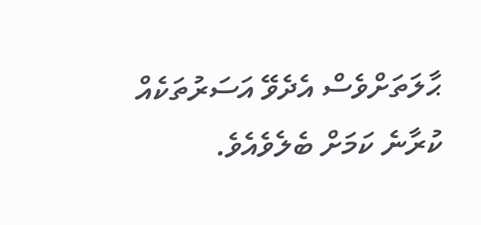ޙާލަތަށްވެސް އެދެވޭ އަސަރުތަކެއް ކުރާނެ ކަމަށް ބެލެވެއެވެ.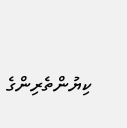ކިޔުންތެރިންގެ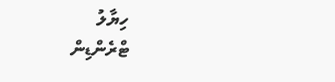ހިޔާލު
ޓްރެންޑިން